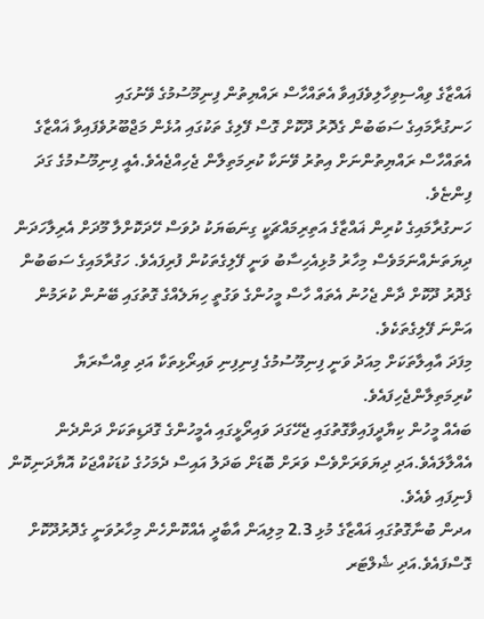ޣައްޒާގެ ވިއްސިވިހާލިވެފައިވާ އެތައްހާސް ރައްޔިތުން ފިނިމޫސުމުގެ ވޭނުގައި
ހަނގުރާމައިގެ ސަބަބުން ގެދޮރު ދޫކޮށް ގޮސް ފޭލިގެ ތަކުގައި އުޅެން މަޖްބޫރުވެފައިވާ ޣައްޒާގެ އެތައްހާސް ރައްޔިތުންނަށް އިތުރު ވޭނަކާ ކުރިމަތިލާން ޖެހިއްޖެއެވެ.އެއީ ފިނިމޫސުމުގެ ގަދަ ފިންޏެވެ.
ހަނގުރާމައިގެ ކުރިން ޣައްޒާގެ އަތިރިމައްޗަކީ ގިނަބަޔަކު ދުވަސް ހޭދަކޮށްލާ މޫދަށް އެރިލާހަދަން ދިޔަތަނެއްނަމަވެސް މިހާރު މުޅިއެހިސާބު ވަނީ ފޭލިގެތަކުން ފުރިފައެވެ. ހަގުރާމައިގެ ސަބަބުން ގެދޮރު ދޫކޮށް ދާން ޖެހުނު އެތައް ހާސް މީހުންގެ ވަގުތީ ހިޔަލެއްގެ ގޮތުގައި ބޭނުން ކުރަމުން އަންނަ ފޭލިގެތަކެވެ.
މިފަދަ އާއިލާތަކަށް މިއަދު ވަނީ ފިނިމޫސުމުގެ ފިނިފިނި ވައިރޯޅިތަކާ އަދި ވިއްސާރަޔާ ކުރިމަތިލާންޖެހިފައެވެ.
ބައެއް މީހުން ކިޔާދީފައިވާގޮތުގައި ޖެހޭގަދަ ވައިރޯޅީގައި އެމީހުންގެ ގޮދަޑިތަކަށް ދަންދެން އެއްލާލައެވެ.އަދި ދިޔަވަރަށްވެސް ވަރަށް ބޮޑަށް ބަދަލު އައިސް ދެމަހުގެ ކުޑަކުއްޖަކު އޮޔާދަނިކޮން ފެނިފައި ވެއެވެ.
އދން ބުނާގޮތުގައި ޣައްޒާގެ މުޅި 2.3 މިލިއަން އާބާދީ އެއްކޮންހެން މިހާރުވަނީ ގެދޮރުދޫކޮށް ގޮސްފައެވެ.އަދި ޝެލްޓަރ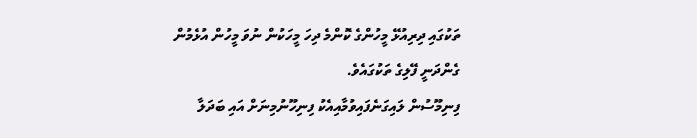ތަކުގައި ދިރިއުޅޭ މީހުންގެ ކޮންމެ ދިހަ މީހަކުން ނުވަ މީހުން އުޅެމުން ގެންދަނީ ފޭލިގެ ތަކުގައެވެ.
ފިނިމޫސުން ލައިގަނެފައިވުމާއިއެކު ފިނިހޫނުމިނަށް އައި ބަދަލާ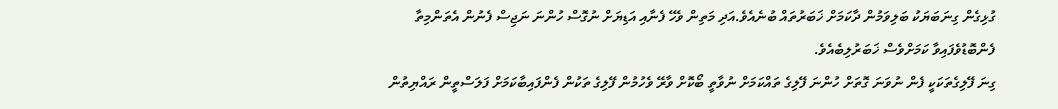ގުޅިގެން ގިނަބަޔަކު ބަލިވަމުން ދާކަމަށް ޚަބަރުތައް ބުނެއެވެ.އަދި މަތިން ވެހޭ ފެނާއި އަޑިޔަށް ނުގޮސް ހުންނަ ނަޖިސް ފެނުން އެތަންމިތާ ފެންބޮޑުވެފައިވާ ކަމަށްވެސް ޚަބަރުލިބެއެވެ.
ގިނަ ފޭލިގެތަކަކީ ފެން ނުވަނަ ގޮތަށް ހުންނަ ފޭލިގެ ތައްކަމަށް ނުވާތީ ބޯކޮށް ވާރޭ ވެހުމުން ފޭލިގެ ތަކުން ފެންފައިބާކަމަށް ފަލަސްތީން ރައްޔިތުން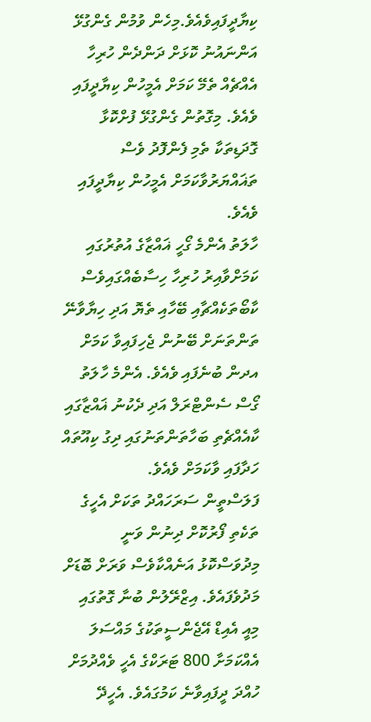ކިޔާދީފައިވެއެވެ.މިހެން ވުމުން ގެންގުޅޭ އަންނައުނު ކޮޅަށް ދަންދެން ހުރިހާ އެއްޗެއް ތެމޭ ކަމަށް އެމީހުން ކިޔާދީފައި ވެއެވެ. މިގޮތުން ގެންގުޅޭ ފުށްކޮޅާ ގޮދަޑިތަކާ ތެމި ފެންފޮދު ވެސް ތަޣައްޔަރުވާކަމަށް އެމީހުން ކިޔާދީފައި ވެއެވެ.
ހާލަތު އެންމެ ގޯހީ ޣައްޒާގެ އުތުރުގައި ކަމަށްވާއިރު ހުރިހާ ހިސާބެއްގައިވެސް ކާބޯތަކެއްޗާއި ބޭހާއި ތެޔޮ އަދި ހިޔާވާނޭ ތަންތަނަށް ބޭނުން ޖެހިފައިވާ ކަމަށް އދން ބުނެފައި ވެއެވެ. އެންމެ ހާލަތު ގޯސް ސެންޓްރަލް އަދި ދެކުނު ޣައްޒާގައި ކާއެއްޗެތި ބަހާތަންތަނުގައި ދިގު ކިއޫތައް ހަދާފައި ވާކަމަށް ވެއެވެ.
ފަލަސްތީން ސަރަހައްދު ތަކަށް އެހީގެ ތަކެތި ފޯރުކޮށް ދިނުން ވަނީ މިދުވަސްކޮޅު އަނެއްކާވެސް ވަރަށް ބޮޑަށް މަދުވެފައެވެ. އިޒްރޭލުން ބުނާ ގޮތުގައި މިއީ އެއިޑް އޭޖެންސީތަކުގެ މައްސަލަ އެއްކަމަށާ 800 ޓަރަކްގެ އެހީ ވެއްދުމަށް ހުއްދަ ދީފައިވާނެ ކަމުގައެވެ. އެހީދޭ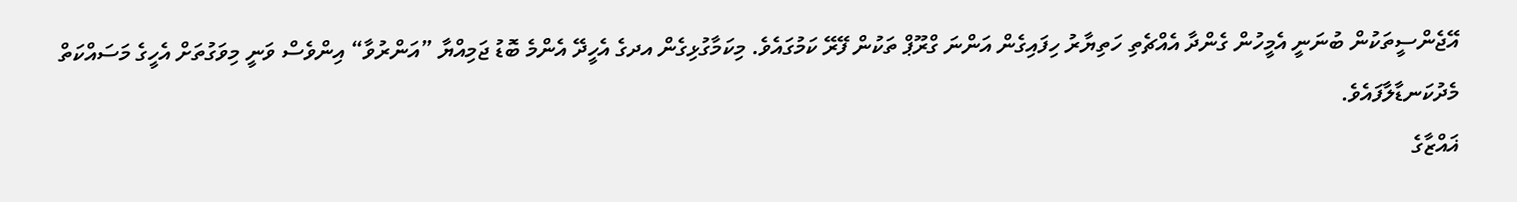އޭޖެންސީތަކުން ބުނަނީ އެމީހުން ގެންދާ އެއްޗެތި ހަތިޔާރު ހިފައިގެން އަންނަ ގްރޫޕް ތަކުން ފޭރޭ ކަމުގައެވެ. މިކަމާގުޅިގެން އދގެ އެހީދޭ އެންމެ ބޮޑު ޖަމިއްޔާ ”އަންރުވާ“ އިންވެސް ވަނީ މިވަގުތަށް އެހީގެ މަސައްކަތް މެދުކަނޑާލާފައެވެ.
ޣައްޒާގެ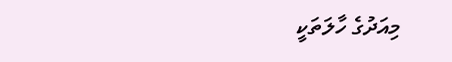މިއަދުގެ ހާލަތަކީ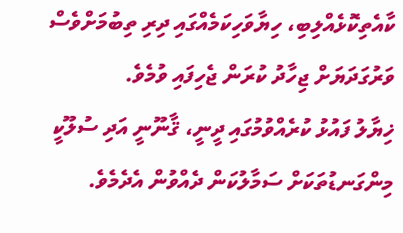ކާއެތިކޮޅެއްލިބި، ހިޔާވަހިކަމެއްގައި ދިރި ތިބުމަށްވެސް ވަރުގަދަޔަށް ޖިހާދު ކުރަން ޖެހިފައި ވުމެވެ.
ޚިޔާލު ފައުޅު ކުރެއްވުމުގައި ދީނީ، ޤާނޫނީ އަދި ސުލޫކީ މިންގަނޑުތަކަށް ސަމާލުކަން ދެއްވުން އެދެމެވެ.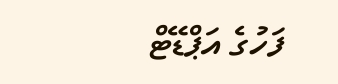ފަހުގެ އަޕްޑޭޓް